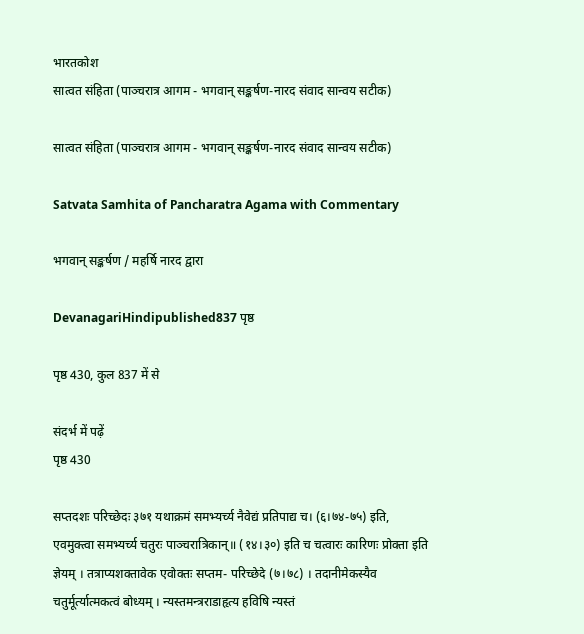भारतकोश
सात्वत संहिता (पाञ्चरात्र आगम - भगवान् सङ्कर्षण-नारद संवाद सान्वय सटीक)

सात्वत संहिता (पाञ्चरात्र आगम - भगवान् सङ्कर्षण-नारद संवाद सान्वय सटीक)

Satvata Samhita of Pancharatra Agama with Commentary

भगवान् सङ्कर्षण / महर्षि नारद द्वारा

DevanagariHindipublished837 पृष्ठ

पृष्ठ 430, कुल 837 में से

संदर्भ में पढ़ें
पृष्ठ 430

सप्तदशः परिच्छेदः ३७१ यथाक्रमं समभ्यर्च्य नैवेद्यं प्रतिपाद्य च। (६।७४-७५) इति, एवमुक्त्वा समभ्यर्च्य चतुरः पाञ्चरात्रिकान्॥ (१४।३०) इति च चत्वारः कारिणः प्रोक्ता इति ज्ञेयम् । तत्राप्यशक्तावेक एवोक्तः सप्तम- परिच्छेदे (७।७८) । तदानीमेकस्यैव चतुर्मूर्त्यात्मकत्वं बोध्यम् । न्यस्तमन्त्रराडाहृत्य हविषि न्यस्तं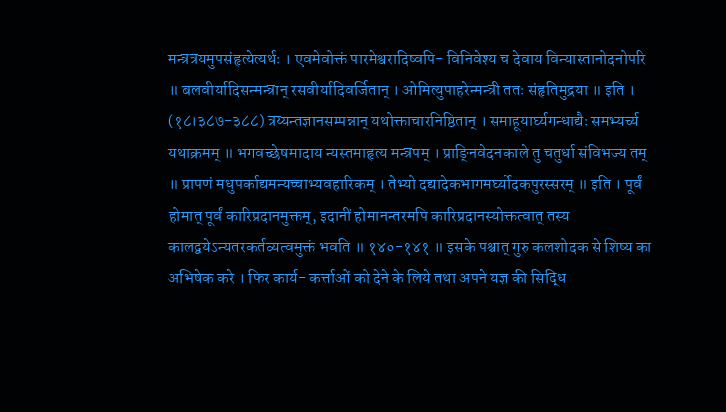मन्त्रत्रयमुपसंहृत्येत्यर्थः । एवमेवोक्तं पारमेश्वरादिष्वपि- विनिवेश्य च देवाय विन्यास्तानोदनोपरि ॥ बलवीर्यादिसन्मन्त्रान् रसवीर्यादिवर्जितान् । ओमित्युपाहरेन्मन्त्री ततः संहृतिमुद्रया ॥ इति । (१८।३८७-३८८) त्रय्यन्तज्ञानसम्पन्नान् यथोक्ताचारनिष्ठितान् । समाहूयार्घ्यगन्धाद्यैः समभ्यर्च्य यथाक्रमम् ॥ भगवच्छेषमादाय न्यस्तमाहृत्य मन्त्रपम् । प्राङ्निवेदनकाले तु चतुर्धा संविभज्य तम् ॥ प्रापणं मधुपर्काद्यमन्यच्चाभ्यवहारिकम् । तेभ्यो दद्यादेकभागमर्घ्योदकपुरस्सरम् ॥ इति । पूर्वं होमात् पूर्वं कारिप्रदानमुक्तम्, इदानीं होमानन्तरमपि कारिप्रदानस्योक्तत्वात् तस्य कालद्वयेऽन्यतरकर्तव्यत्वमुक्तं भवति ॥ १४०-१४१ ॥ इसके पश्चात् गुरु कलशोदक से शिष्य का अभिषेक करे । फिर कार्य- कर्त्ताओं को देने के लिये तथा अपने यज्ञ की सिद्धि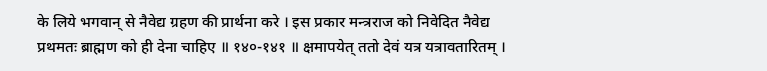के लिये भगवान् से नैवेद्य ग्रहण की प्रार्थना करे । इस प्रकार मन्त्रराज को निवेदित नैवेद्य प्रथमतः ब्राह्मण को ही देना चाहिए ॥ १४०-१४१ ॥ क्षमापयेत् ततो देवं यत्र यत्रावतारितम् ।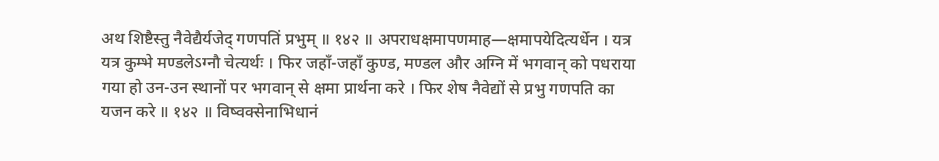अथ शिष्टैस्तु नैवेद्यैर्यजेद् गणपतिं प्रभुम् ॥ १४२ ॥ अपराधक्षमापणमाह—क्षमापयेदित्यर्धेन । यत्र यत्र कुम्भे मण्डलेऽग्नौ चेत्यर्थः । फिर जहाँ-जहाँ कुण्ड, मण्डल और अग्नि में भगवान् को पधराया गया हो उन-उन स्थानों पर भगवान् से क्षमा प्रार्थना करे । फिर शेष नैवेद्यों से प्रभु गणपति का यजन करे ॥ १४२ ॥ विष्वक्सेनाभिधानं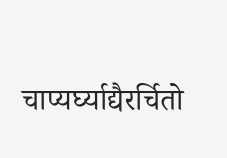चाप्यर्घ्याद्यैरर्चितो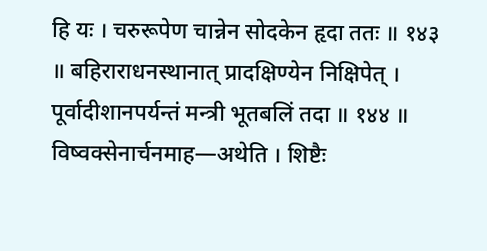हि यः । चरुरूपेण चान्नेन सोदकेन हृदा ततः ॥ १४३ ॥ बहिराराधनस्थानात् प्रादक्षिण्‍येन निक्षिपेत् । पूर्वादीशानपर्यन्तं मन्त्री भूतबलिं तदा ॥ १४४ ॥ विष्वक्सेनार्चनमाह—अथेति । शिष्टैः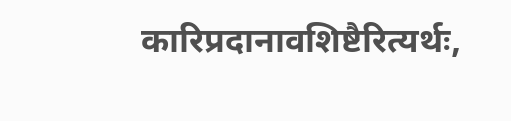कारिप्रदानावशिष्टैरित्यर्थः,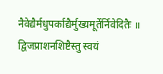नैवेद्यैर्मधुपर्काद्यैर्मुख्यमूर्तेर्निवेदितैः ॥ द्विजप्राशनशिष्टैस्तु स्वयं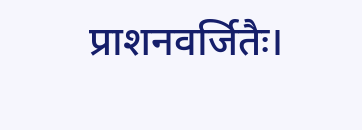प्राशनवर्जितैः।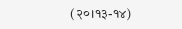(२०।१३-१४)